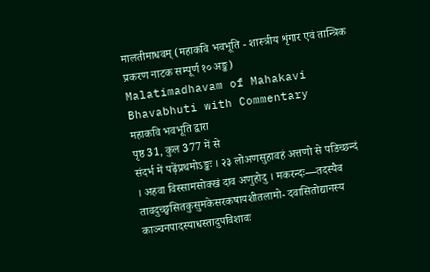मालतीमाधवम् (महाकवि भवभूति - शास्त्रीय शृंगार एवं तान्त्रिक प्रकरण नाटक सम्पूर्ण १० अङ्क)
Malatimadhavam of Mahakavi Bhavabhuti with Commentary
महाकवि भवभूति द्वारा
पृष्ठ 31, कुल 377 में से
संदर्भ में पढ़ेंप्रथमोऽङ्कः । २३ लोअणसुहावहं अत्तणो से पडिच्छन्दं । अहवा विस्सामसोक्खं दाव अणुहोदु । मकरन्दः—तदस्यैव तावदुच्छ्वसितकुसुमकेसरकषायशीतलामो- दवासितोद्यानस्य काञ्चनपादस्याधस्तादुपविशावः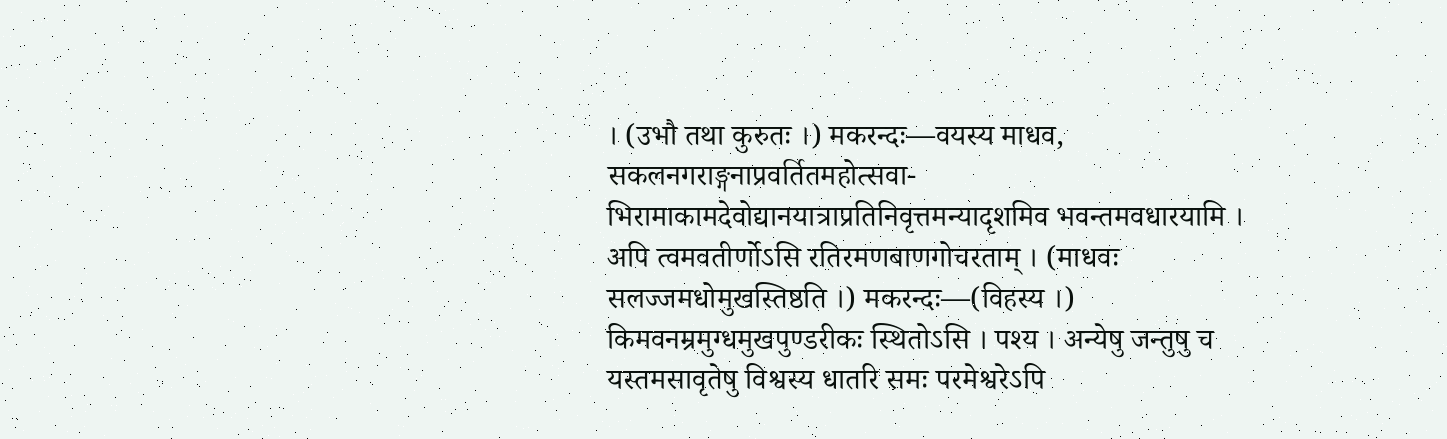। (उभौ तथा कुरुतः ।) मकरन्दः—वयस्य माधव, सकलनगराङ्गनाप्रवर्तितमहोत्सवा- भिरामाकामदेवोद्यानयात्राप्रतिनिवृत्तमन्यादृशमिव भवन्तमवधारयामि । अपि त्वमवतीर्णोऽसि रतिरमणबाणगोचरताम् । (माधवः सलज्जमधोमुखस्तिष्ठति ।) मकरन्दः—(विहस्य ।) किमवनम्रमुग्धमुखपुण्डरीकः स्थितोऽसि । पश्य । अन्येषु जन्तुषु च यस्तमसावृतेषु विश्वस्य धातरि समः परमेश्वरेऽपि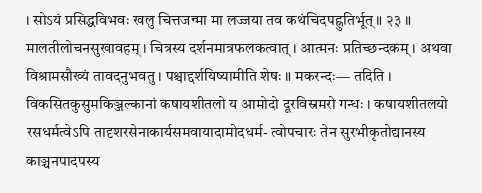। सोऽयं प्रसिद्धविभवः खलु चित्तजन्मा मा लज्जया तव कथंचिदपह्नुतिर्भूत् ॥ २३ ॥ मालतीलोचनसुखावहम् । चित्रस्य दर्शनमात्रफलकत्वात् । आत्मनः प्रतिच्छन्दकम् । अथवा विश्रामसौख्यं तावदनुभवतु । पश्चाद्दर्शयिष्यामीति शेषः ॥ मकरन्दः— तदिति । विकसितकुसुमकिञ्जल्कानां कषायशीतलो य आमोदो दूरविस्रमरो गन्धः । कषायशीतलयो रसधर्मत्वेऽपि तादृशरसेनाकार्यसमवायादामोदधर्म- त्वोपचारः तेन सुरभीकृतोद्यानस्य काञ्चनपादपस्य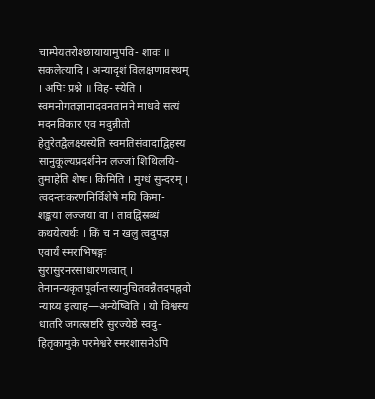चाम्पेयतरोश्छायायामुपवि- शावः ॥ सकलेत्यादि । अन्यादृशं विलक्षणावस्थम् । अपिः प्रश्ने ॥ विह- स्येति । स्वमनोगतज्ञानादवनतानने माधवे सत्यं मदनविकार एव मदुन्नीतो हेतुरेतद्वैलक्ष्यस्येति स्वमतिसंवादाद्विहस्य सानुकूल्यप्रदर्शनेन लज्जां शिथिलयि- तुमाहेति शेषः। किमिति । मुग्धं सुन्दरम् । त्वदन्तःकरणनिर्विशेषे मयि किमा- शङ्कया लज्जया वा । तावद्विस्रब्धं कथयेत्यर्थः । किं च न खलु त्वदुपज्ञ एवार्यं स्मराभिषङ्गः सुरासुरनरसाधारणत्वात् । तेनानन्यकृतपूर्वान्तस्यानुचितवन्नैतदपह्नवो न्याय्य इत्याह—अन्येष्विति । यो विश्वस्य धातरि जगत्स्रष्टरि सुरज्येष्ठे स्वदु- हितृकामुके परमेश्वरे स्मरशासनेऽपि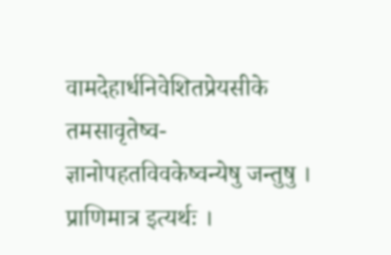वामदेहार्धनिवेशितप्रेयसीके तमसावृतेष्व- ज्ञानोपहतविवकेष्वन्येषु जन्तुषु । प्राणिमात्र इत्यर्थः ।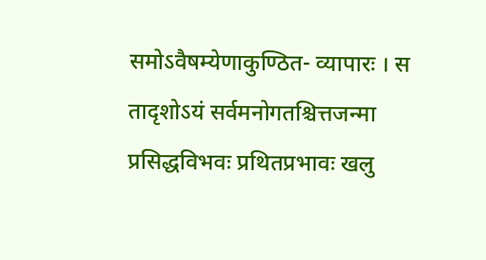समोऽवैषम्येणाकुण्ठित- व्यापारः । स तादृशोऽयं सर्वमनोगतश्चित्तजन्मा प्रसिद्धविभवः प्रथितप्रभावः खलु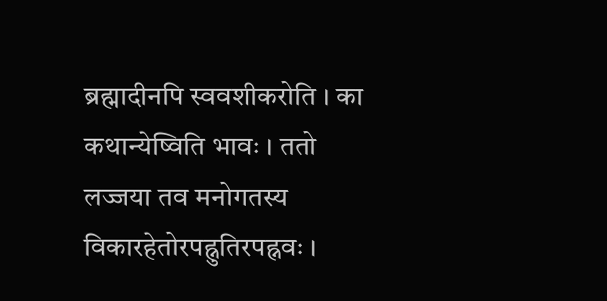ब्रह्मादीनपि स्ववशीकरोति । का कथान्येष्विति भावः । ततो लज्जया तव मनोगतस्य विकारहेतोरपह्नुतिरपह्नवः ।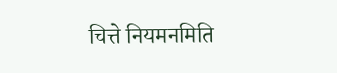चित्ते नियमनमिति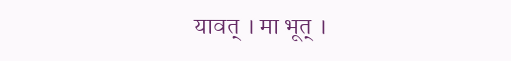यावत् । मा भूत् ।